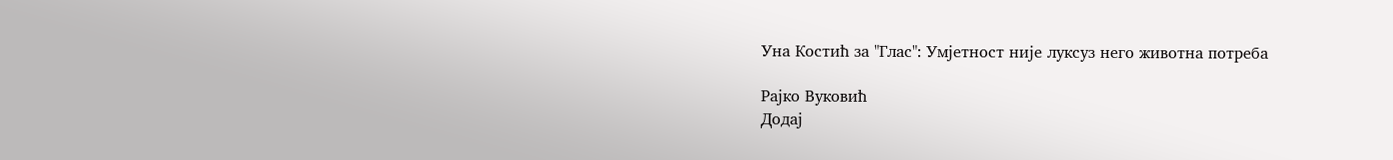Уна Костић за "Глас": Умјетност није луксуз него животна потреба

Рајко Вуковић
Додај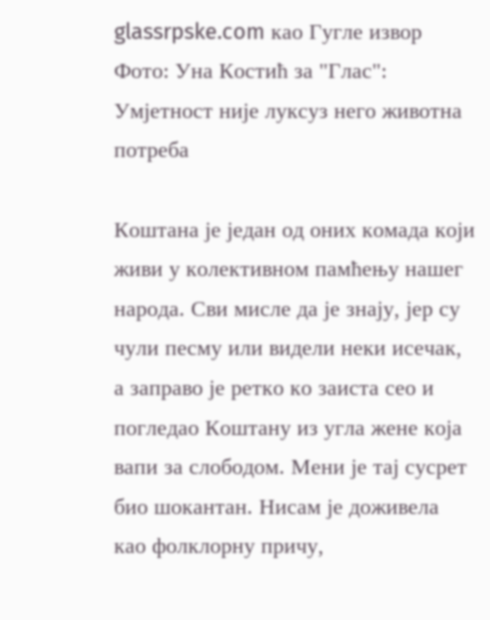glassrpske.com као Гугле извор
Фото: Уна Костић за "Глас": Умјетност није луксуз него животна потреба

Коштана је један од оних комада који живи у колективном памћењу нашег народа. Сви мисле да је знају, јер су чули песму или видели неки исечак, а заправо је ретко ко заиста сео и погледао Коштану из угла жене која вапи за слободом. Мени је тај сусрет био шокантан. Нисам је доживела као фолклорну причу,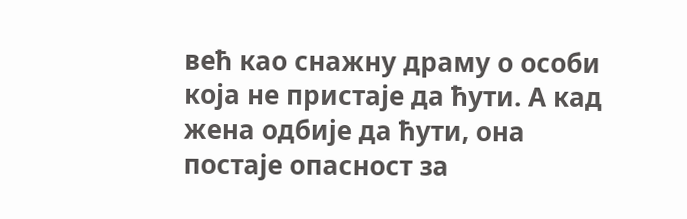већ као снажну драму о особи која не пристаје да ћути. А кад жена одбије да ћути, она постаје опасност за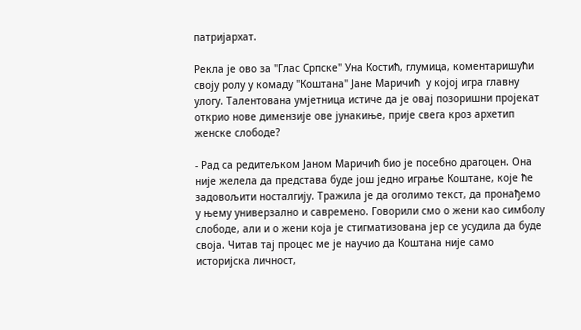патријархат.

Рекла је ово за "Глас Српске" Уна Костић, глумица, коментаришући своју ролу у комаду "Коштана" Јане Маричић  у којој игра главну улогу. Талeнтована умјетница истиче да је овај позоришни пројекат открио нове димензије ове јунакиње, прије свега кроз архетип женске слободе?

- Рад са редитељком Јаном Маричић био је посебно драгоцен. Она није желела да представа буде још једно играње Коштане, које ће задовољити носталгију. Тражила је да оголимо текст, да пронађемо у њему универзално и савремено. Говорили смо о жени као симболу слободе, али и о жени која је стигматизована јер се усудила да буде своја. Читав тај процес ме је научио да Коштана није само историјска личност,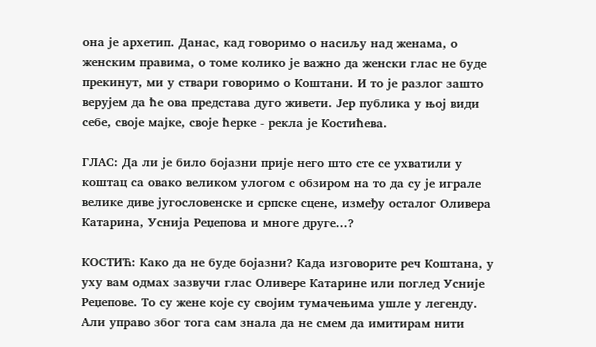она је архетип. Данас, кад говоримо о насиљу над женама, о женским правима, о томе колико је важно да женски глас не буде прекинут, ми у ствари говоримо о Коштани. И то је разлог зашто верујем да ће ова представа дуго живети. Јер публика у њој види себе, своје мајке, своје ћерке - рекла је Костићева.

ГЛАС: Да ли је било бојазни прије него што сте се ухватили у коштац са овако великом улогом с обзиром на то да су је играле велике диве југословенске и српске сцене, између осталог Оливера Катарина, Уснија Реџепова и многе друге...?

КОСТИЋ: Како да не буде бојазни? Када изговорите реч Коштана, у уху вам одмах зазвучи глас Оливере Катарине или поглед Усније Реџепове. То су жене које су својим тумачењима ушле у легенду. Али управо због тога сам знала да не смем да имитирам нити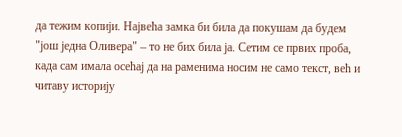да тежим копији. Највећа замка би била да покушам да будем "још једна Оливера" – то не бих била ја. Сетим се првих проба, када сам имала осећај да на раменима носим не само текст, већ и читаву историју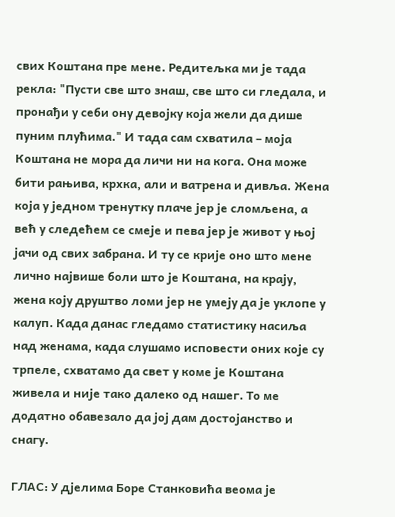свих Коштана пре мене. Редитељка ми је тада рекла: "Пусти све што знаш, све што си гледала, и пронађи у себи ону девојку која жели да дише пуним плућима." И тада сам схватила – моја Коштана не мора да личи ни на кога. Она може бити рањива, крхка, али и ватрена и дивља. Жена која у једном тренутку плаче јер је сломљена, а већ у следећем се смеје и пева јер је живот у њој јачи од свих забрана. И ту се крије оно што мене лично највише боли што је Коштана, на крају, жена коју друштво ломи јер не умеју да је уклопе у калуп. Када данас гледамо статистику насиља над женама, када слушамо исповести оних које су трпеле, схватамо да свет у коме је Коштана живела и није тако далеко од нашег. То ме додатно обавезало да јој дам достојанство и снагу.

ГЛАС: У дјелима Боре Станковића веома је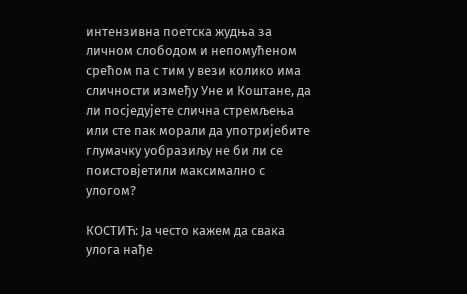интензивна поетска жудња за личном слободом и непомућеном срећом па с тим у вези колико има сличности између Уне и Коштане, да ли посједујете слична стремљења или сте пак морали да употријебите глумачку уобразиљу не би ли се поистовјетили максимално с улогом?

КОСТИЋ: Ја често кажем да свака улога нађе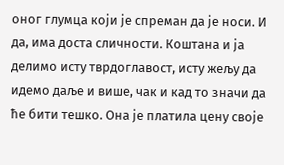оног глумца који је спреман да је носи. И да, има доста сличности. Коштана и ја делимо исту тврдоглавост, исту жељу да идемо даље и више, чак и кад то значи да ће бити тешко. Она је платила цену своје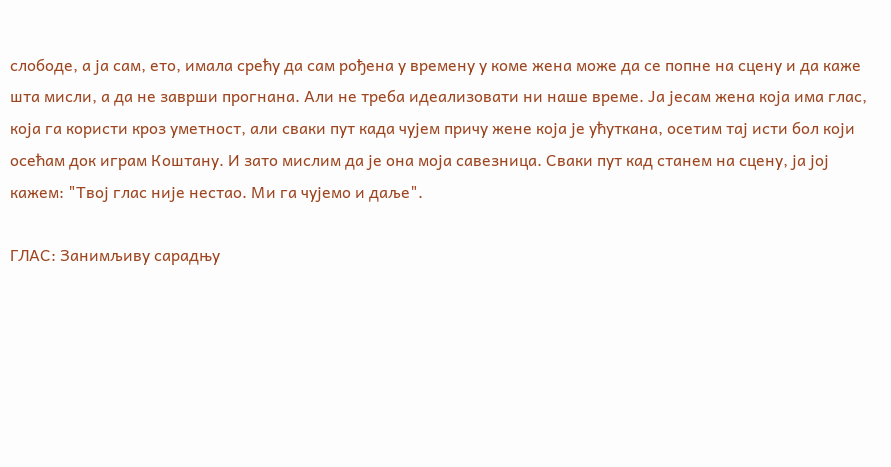слободе, а ја сам, ето, имала срећу да сам рођена у времену у коме жена може да се попне на сцену и да каже шта мисли, а да не заврши прогнана. Али не треба идеализовати ни наше време. Ја јесам жена која има глас, која га користи кроз уметност, али сваки пут када чујем причу жене која је ућуткана, осетим тај исти бол који осећам док играм Коштану. И зато мислим да је она моја савезница. Сваки пут кад станем на сцену, ја јој кажем: "Твој глас није нестао. Ми га чујемо и даље".

ГЛАС: Занимљиву сарадњу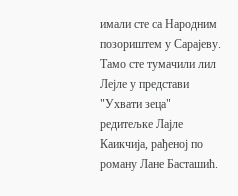имали сте са Народним позориштем у Сарајеву. Тамо сте тумачили лил Лејле у представи "Ухвати зеца" редитељке Лајле Каикчија, рађеној по роману Лане Басташић.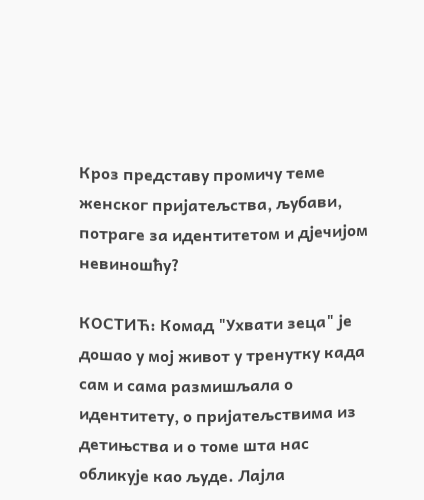Кроз представу промичу теме женског пријатељства, љубави, потраге за идентитетом и дјечијом невиношћу?

КОСТИЋ: Комад "Ухвати зеца" је дошао у мој живот у тренутку када сам и сама размишљала о идентитету, о пријатељствима из детињства и о томе шта нас обликује као људе. Лајла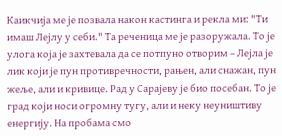Каикчија ме је позвала након кастинга и рекла ми: "Ти имаш Лејлу у себи." Та реченица ме је разоружала. То је улога која је захтевала да се потпуно отворим – Лејла је лик који је пун противречности, рањен, али снажан, пун жеље, али и кривице. Рад у Сарајеву је био посебан. То је град који носи огромну тугу, али и неку неуништиву енергију. На пробама смо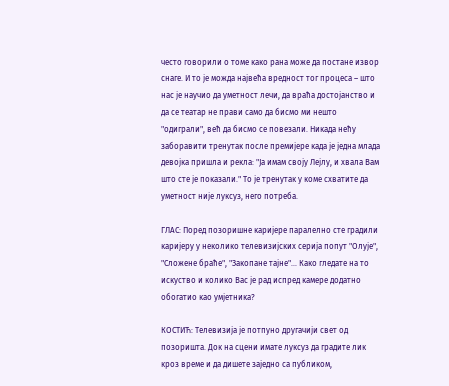често говорили о томе како рана може да постане извор снаге. И то је можда највећа вредност тог процеса – што нас је научио да уметност лечи, да враћа достојанство и да се театар не прави само да бисмо ми нешто "одиграли", већ да бисмо се повезали. Никада нећу заборавити тренутак после премијере када је једна млада девојка пришла и рекла: "Ја имам своју Лејлу, и хвала Вам што сте је показали." То је тренутак у коме схватите да уметност није луксуз, него потреба.

ГЛАС: Поред позоришне каријере паралелно сте градили каријеру у неколико телевизијских серија попут "Олује", "Сложене браће", "Закопане тајне"... Како гледате на то искуство и колико Вас је рад испред камере додатно обогатио као умјетника?

КОСТИЋ: Телевизија је потпуно другачији свет од позоришта. Док на сцени имате луксуз да градите лик кроз време и да дишете заједно са публиком,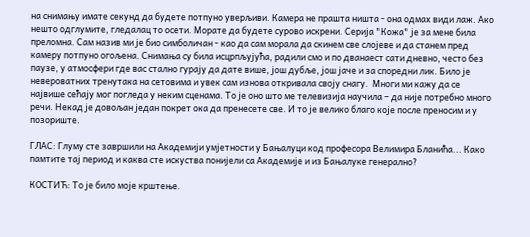на снимању имате секунд да будете потпуно уверљиви. Камера не прашта ништа - она одмах види лаж. Ако нешто одглумите, гледалац то осети. Морате да будете сурово искрени. Серија "Кожа" је за мене била преломна. Сам назив ми је био симболичан - као да сам морала да скинем све слојеве и да станем пред камеру потпуно огољена. Снимања су била исцрпљујућа, радили смо и по дванаест сати дневно, често без паузе, у атмосфери где вас стално гурају да дате више, још дубље, још јаче и за споредни лик. Било је невероватних тренутака на сетовима и увек сам изнова откривала своју снагу.  Многи ми кажу да се највише сећају мог погледа у неким сценама. То је оно што ме телевизија научила – да није потребно много речи. Некад је довољан један покрет ока да пренесете све. И то је велико благо које после преносим и у позориште.

ГЛАС: Глуму сте завршили на Академији умјетности у Бањалуци код професора Велимира Бланића... Како памтите тај период и каква сте искуства понијели са Академије и из Бањалуке генерално?

КОСТИЋ: То је било моје крштење.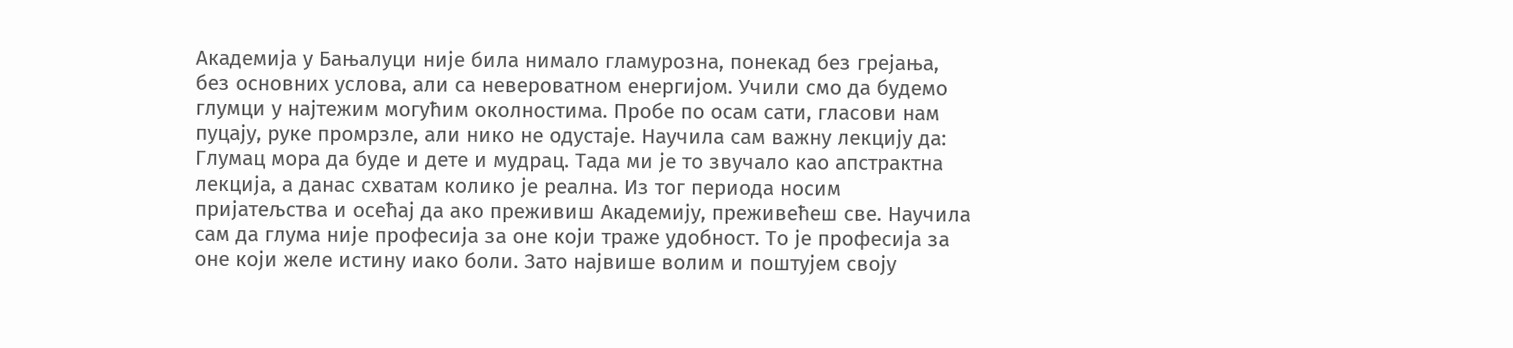Академија у Бањалуци није била нимало гламурозна, понекад без грејања, без основних услова, али са невероватном енергијом. Учили смо да будемо глумци у најтежим могућим околностима. Пробе по осам сати, гласови нам пуцају, руке промрзле, али нико не одустаје. Научила сам важну лекцију да: Глумац мора да буде и дете и мудрац. Тада ми је то звучало као апстрактна лекција, а данас схватам колико је реална. Из тог периода носим пријатељства и осећај да ако преживиш Академију, преживећеш све. Научила сам да глума није професија за оне који траже удобност. То је професија за оне који желе истину иако боли. Зато највише волим и поштујем своју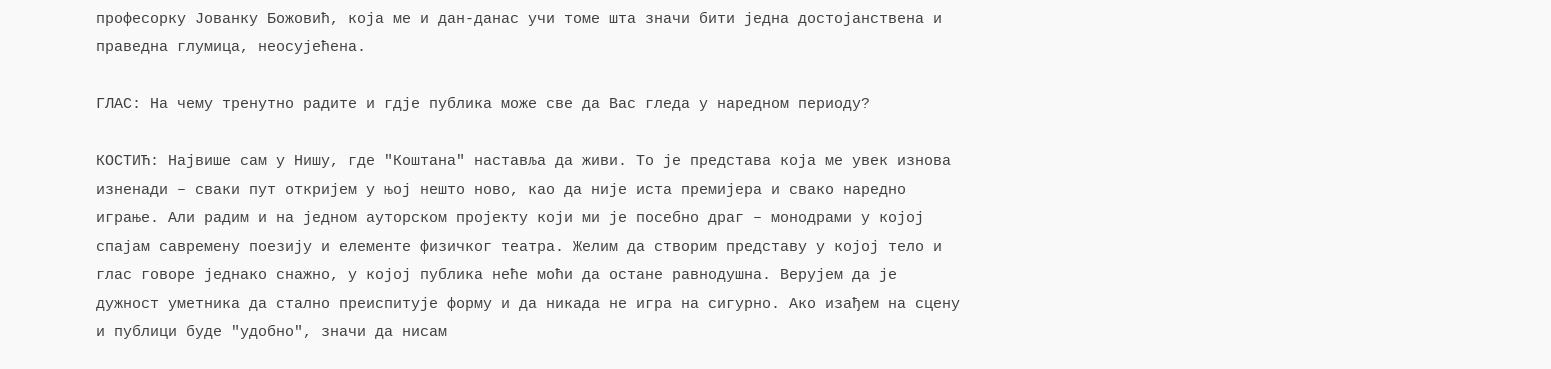професорку Јованку Божовић, која ме и дан-данас учи томе шта значи бити једна достојанствена и праведна глумица, неосујећена.

ГЛАС: На чему тренутно радите и гдје публика може све да Вас гледа у наредном периоду?

КОСТИЋ: Највише сам у Нишу, где "Коштана" наставља да живи. То је представа која ме увек изнова изненади – сваки пут откријем у њој нешто ново, као да није иста премијера и свако наредно играње. Али радим и на једном ауторском пројекту који ми је посебно драг – монодрами у којој спајам савремену поезију и елементе физичког театра. Желим да створим представу у којој тело и глас говоре једнако снажно, у којој публика неће моћи да остане равнодушна. Верујем да је дужност уметника да стално преиспитује форму и да никада не игра на сигурно. Ако изађем на сцену и публици буде "удобно", значи да нисам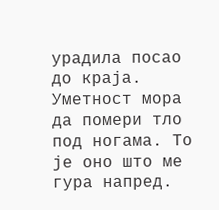урадила посао до краја. Уметност мора да помери тло под ногама. То је оно што ме гура напред.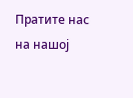Пратите нас на нашој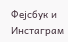Фејсбук и Инстаграм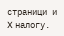страници и X налогу.